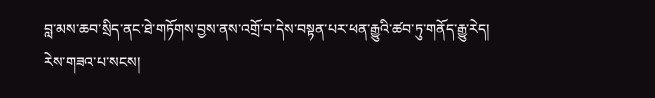བླ་མས་ཆབ་སྲིད་ནང་ཐེ་གཏོགས་བྱས་ནས་འགྲོ་བ་དེས་བསྟན་པར་ཕན་རྒྱུའི་ཚབ་ཏུ་གནོད་རྒྱུ་རེད།
རེས་གཟའ་པ་སངས།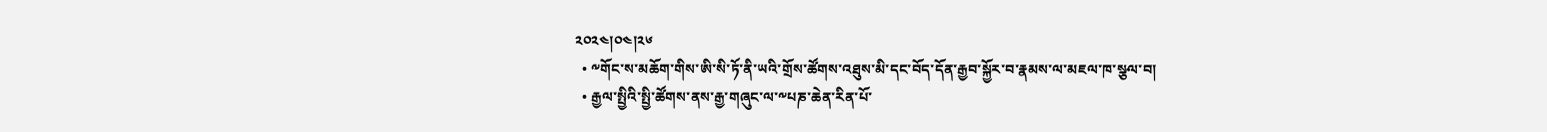༢༠༢༤།༠༤།༢༦
  • ༸གོང་ས་མཆོག་གིས་ཨི་སི་ཏོ་ནི་ཡའི་གྲོས་ཚོགས་འཐུས་མི་དང་བོད་དོན་རྒྱབ་སྐྱོར་བ་རྣམས་ལ་མཇལ་ཁ་སྩལ་བ།
  • རྒྱལ་སྤྱིའི་སྤྱི་ཚོགས་ནས་རྒྱ་གཞུང་ལ་༸པཎ་ཆེན་རིན་པོ་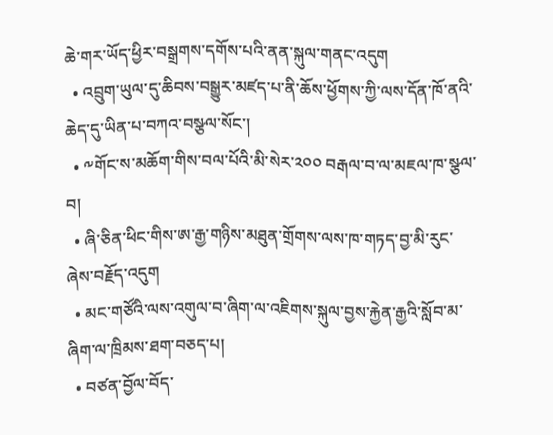ཆེ་གར་ཡོད་ཕྱིར་བསྒྲགས་དགོས་པའི་ནན་སྐུལ་གནང་འདུག
  • འབྲུག་ཡུལ་དུ་ཆིབས་བསྒྱུར་མཛད་པ་ནི་ཆོས་ཕྱོགས་ཀྱི་ལས་དོན་ཁོ་ནའི་ཆེད་དུ་ཡིན་པ་བཀའ་བསྩལ་སོང་།
  • ༸གོང་ས་མཆོག་གིས་བལ་པོའི་མི་སེར་༢༠༠ བརྒལ་བ་ལ་མཇལ་ཁ་སྩལ་བ།
  • ཞི་ཅིན་ཕིང་གིས་ཨ་རྒྱ་གཉིས་མཐུན་གྲོགས་ལས་ཁ་གཏད་བྱ་མི་རུང་ཞེས་བརྗོད་འདུག
  • མང་གཙོའི་ལས་འགུལ་བ་ཞིག་ལ་འཇིགས་སྐུལ་བྱས་རྐྱེན་རྒྱའི་སློབ་མ་ཞིག་ལ་ཁྲིམས་ཐག་བཅད་པ།
  • བཙན་བྱོལ་བོད་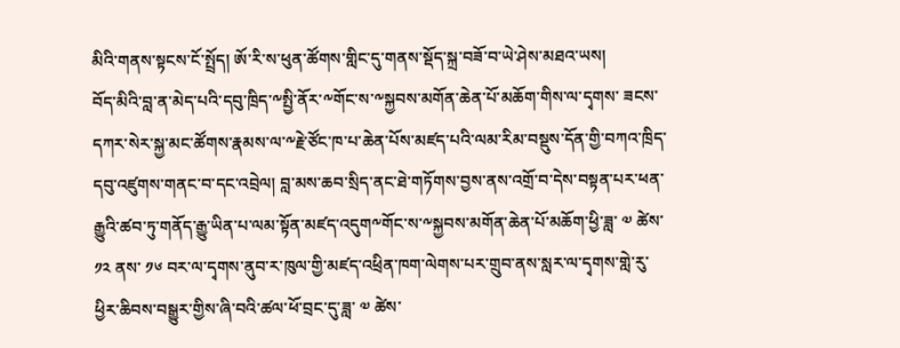མིའི་གནས་སྟངས་ངོ་སྤྲོད། ཨོ་རི་ས་ཕུན་ཚོགས་གླིང་དུ་གནས་སྡོད་སྐྲ་བཟོ་བ་ཡེ་ཤེས་མཐའ་ཡས།
བོད་མིའི་བླ་ན་མེད་པའི་དབུ་ཁྲིད་༸སྤྱི་ནོར་༸གོང་ས་༸སྐྱབས་མགོན་ཆེན་པོ་མཆོག་གིས་ལ་དྭགས་ ཟངས་དཀར་སེར་སྐྱ་མང་ཚོགས་རྣམས་ལ་༸རྗེ་ཙོང་ཁ་པ་ཆེན་པོས་མཛད་པའི་ལམ་རིམ་བསྡུས་དོན་གྱི་བཀའ་ཁྲིད་དབུ་འཛུགས་གནང་བ་དང་འབྲེལ། བླ་མས་ཆབ་སྲིད་ནང་ཐེ་གཏོགས་བྱས་ནས་འགྲོ་བ་དེས་བསྟན་པར་ཕན་རྒྱུའི་ཚབ་ཏུ་གནོད་རྒྱུ་ཡིན་པ་ལམ་སྟོན་མཛད་འདུག༸གོང་ས་༸སྐྱབས་མགོན་ཆེན་པོ་མཆོག་ཕྱི་ཟླ་ ༧ ཚེས་ ༡༢ ནས་ ༡༦ བར་ལ་དྭགས་ནུབ་ར་ཁུལ་གྱི་མཛད་འཕྲིན་ཁག་ལེགས་པར་གྲུབ་ནས་སླར་ལ་དྭགས་གླེ་རུ་ཕྱིར་ཆིབས་བསྒྱུར་གྱིས་ཞི་བའི་ཚལ་ཕོ་བྲང་དུ་ཟླ་ ༧ ཚེས་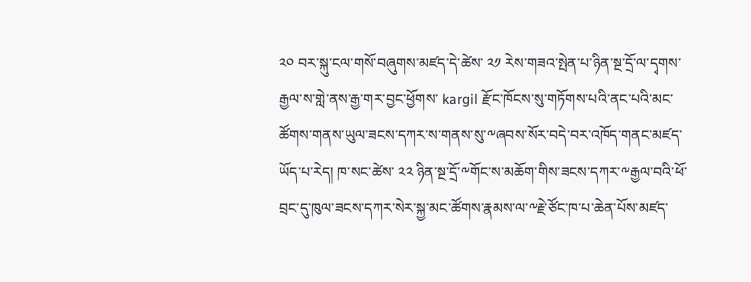༢༠ བར་སྐུ་ངལ་གསོ་བཞུགས་མཛད་དེ་ཚེས་ ༢༡ རེས་གཟའ་སྤེན་པ་ཉིན་སྔ་དྲོ་ལ་དྭགས་རྒྱལ་ས་གླེ་ནས་རྒྱ་གར་བྱང་ཕྱོགས་ kargil རྫོང་ཁོངས་སུ་གཏོགས་པའི་ནང་པའི་མང་ཚོགས་གནས་ཡུལ་ཟངས་དཀར་ས་གནས་སུ་༸ཞབས་སོར་བདེ་བར་འཁོད་གནང་མཛད་ཡོད་པ་རེད། ཁ་སང་ཚེས་ ༢༢ ཉིན་སྔ་དྲོ་༸གོང་ས་མཆོག་གིས་ཟངས་དཀར་༸རྒྱལ་བའི་ཕོ་བྲང་དུ་ཁུལ་ཟངས་དཀར་སེར་སྐྱ་མང་ཚོགས་རྣམས་ལ་༸རྗེ་ཙོང་ཁ་པ་ཆེན་པོས་མཛད་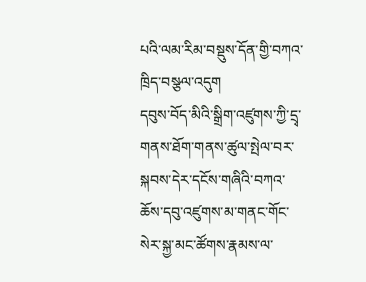པའི་ལམ་རིམ་བསྡུས་དོན་གྱི་བཀའ་ཁྲིད་བསྩལ་འདུག
དབུས་བོད་མིའི་སྒྲིག་འཛུགས་ཀྱི་དྲྭ་གནས་ཐོག་གནས་ཚུལ་སྤེལ་བར་སྐབས་དེར་དངོས་གཞིའི་བཀའ་ཆོས་དབུ་འཛུགས་མ་གནང་གོང་སེར་སྐྱ་མང་ཚོགས་རྣམས་ལ་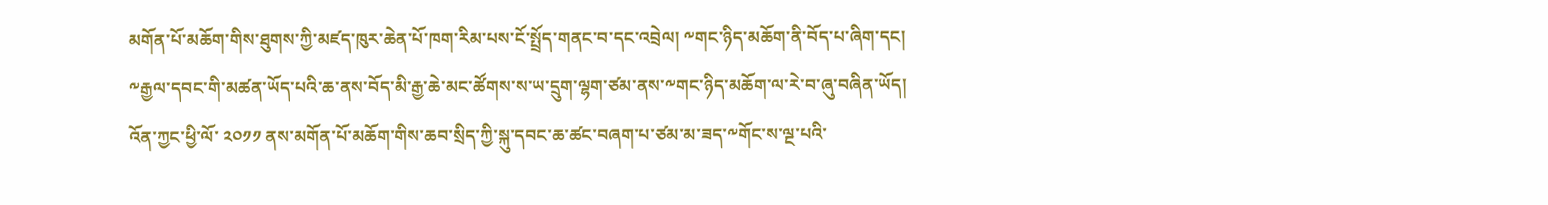མགོན་པོ་མཆོག་གིས་ཐུགས་ཀྱི་མཛད་ཁུར་ཆེན་པོ་ཁག་རིམ་པས་ངོ་སྤྲོད་གནང་བ་དང་འབྲེལ། ༸གང་ཉིད་མཆོག་ནི་བོད་པ་ཞིག་དང། ༸རྒྱལ་དབང་གི་མཚན་ཡོད་པའི་ཆ་ནས་བོད་མི་རྒྱ་ཆེ་མང་ཚོགས་ས་ཡ་དྲུག་ལྷག་ཙམ་ནས་༸གང་ཉིད་མཆོག་ལ་རེ་བ་ཞུ་བཞིན་ཡོད། འོན་ཀྱང་ཕྱི་ལོ་ ༢༠༡༡ ནས་མགོན་པོ་མཆོག་གིས་ཆབ་སྲིད་ཀྱི་སྐུ་དབང་ཆ་ཚང་བཞག་པ་ཙམ་མ་ཟད་༸གོང་ས་ལྔ་པའི་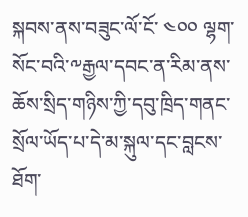སྐབས་ནས་བཟུང་ལོ་ངོ་ ༤༠༠ ལྷག་སོང་བའི་༸རྒྱལ་དབང་ན་རིམ་ནས་ཆོས་སྲིད་གཉིས་ཀྱི་དབུ་ཁྲིད་གནང་སྲོལ་ཡོད་པ་དེ་མ་སྐུལ་དང་བླངས་ཐོག་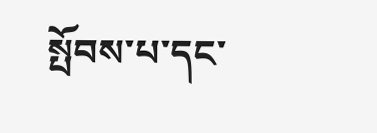སྤོབས་པ་དང་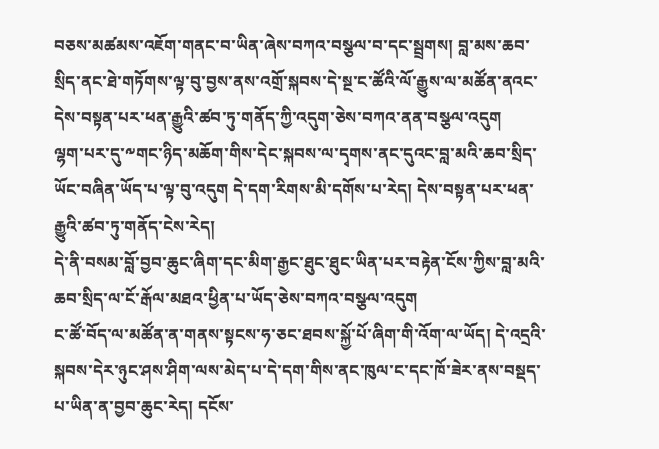བཅས་མཚམས་འཇོག་གནང་བ་ཡིན་ཞེས་བཀའ་བསྩལ་བ་དང་སྦྲགས། བླ་མས་ཆབ་སྲིད་ནང་ཐེ་གཏོགས་ལྟ་བུ་བྱས་ནས་འགྲོ་སྐབས་དེ་སྔ་ང་ཚོའི་ལོ་རྒྱུས་ལ་མཚོན་ནའང་དེས་བསྟན་པར་ཕན་རྒྱུའི་ཚབ་ཏུ་གནོད་ཀྱི་འདུག་ཅེས་བཀའ་ནན་བསྩལ་འདུག
ལྷག་པར་དུ་༸གང་ཉིད་མཆོག་གིས་དེང་སྐབས་ལ་དྭགས་ནང་དུའང་བླ་མའི་ཆབ་སྲིད་ཡོང་བཞིན་ཡོད་པ་ལྟ་བུ་འདུག དེ་དག་རིགས་མི་དགོས་པ་རེད། དེས་བསྟན་པར་ཕན་རྒྱུའི་ཚབ་ཏུ་གནོད་ངེས་རེད།
དེ་ནི་བསམ་བློ་བྱབ་ཆུང་ཞིག་དང་མིག་རྒྱང་ཐུང་ཐུང་ཡིན་པར་བརྟེན་ངོས་ཀྱིས་བླ་མའི་ཆབ་སྲིད་ལ་ངོ་རྒོལ་མཐའ་ཕྱིན་པ་ཡོད་ཅེས་བཀའ་བསྩལ་འདུག
ང་ཚོ་བོད་ལ་མཚོན་ན་གནས་སྟངས་ཧ་ཅང་ཐབས་སྐྱོ་པོ་ཞིག་གི་འོག་ལ་ཡོད། དེ་འདྲའི་སྐབས་དེར་ཉུང་ཤས་ཤིག་ལས་མེད་པ་དེ་དག་གིས་ནང་ཁུལ་ང་དང་ཁོ་ཟེར་ནས་བསྡད་པ་ཡིན་ན་བྱབ་ཆུང་རེད། དངོས་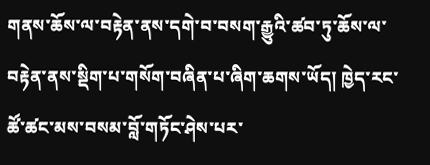གནས་ཆོས་ལ་བརྟེན་ནས་དགེ་བ་བསག་རྒྱུའི་ཚབ་ཏུ་ཆོས་ལ་བརྟེན་ནས་སྡིག་པ་གསོག་བཞིན་པ་ཞིག་ཆགས་ཡོད། ཁྱེད་རང་ཚོ་ཚང་མས་བསམ་བློ་གཏོང་ཤེས་པར་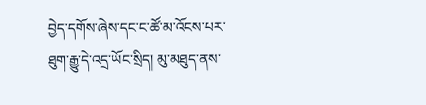བྱེད་དགོས་ཞེས་དང་ང་ཚོ་མ་འོངས་པར་ཐུག་རྒྱུ་དེ་འདྲ་ཡོང་སྲིད། མུ་མཐུད་ནས་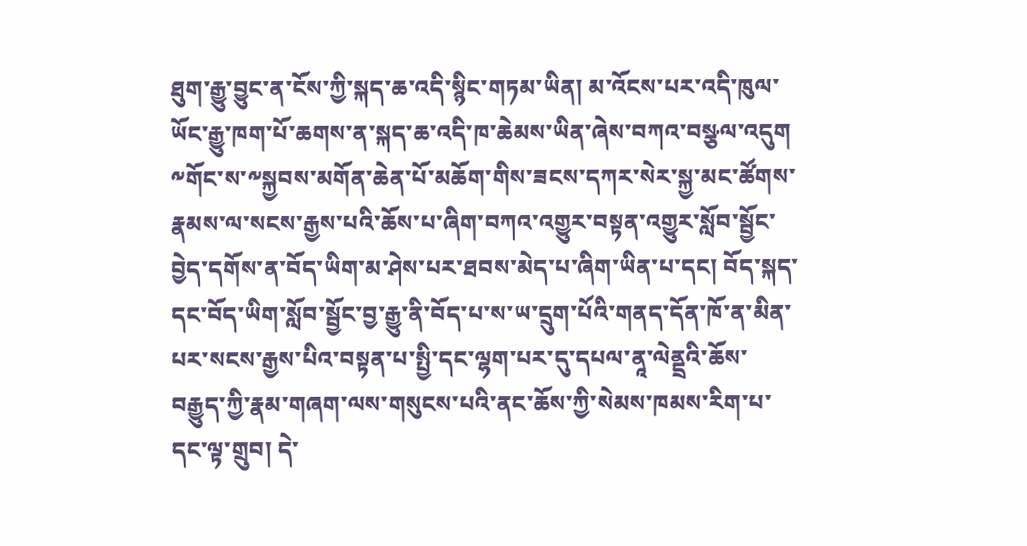ཐུག་རྒྱུ་བྱུང་ན་ངོས་ཀྱི་སྐད་ཆ་འདི་སྙིང་གཏམ་ཡིན། མ་འོངས་པར་འདི་ཁུལ་ཡོང་རྒྱུ་ཁག་པོ་ཆགས་ན་སྐད་ཆ་འདི་ཁ་ཆེམས་ཡིན་ཞེས་བཀའ་བསྩལ་འདུག
༸གོང་ས་༸སྐྱབས་མགོན་ཆེན་པོ་མཆོག་གིས་ཟངས་དཀར་སེར་སྐྱ་མང་ཚོགས་རྣམས་ལ་སངས་རྒྱས་པའི་ཆོས་པ་ཞིག་བཀའ་འགྱུར་བསྟན་འགྱུར་སློབ་སྦྱོང་བྱེད་དགོས་ན་བོད་ཡིག་མ་ཤེས་པར་ཐབས་མེད་པ་ཞིག་ཡིན་པ་དང། བོད་སྐད་དང་བོད་ཡིག་སློབ་སྦྱོང་བྱ་རྒྱུ་ནི་བོད་པ་ས་ཡ་དྲུག་པོའི་གནད་དོན་ཁོ་ན་མིན་པར་སངས་རྒྱས་པིའ་བསྟན་པ་སྤྱི་དང་ལྷག་པར་དུ་དཔལ་ནཱ་ལེནྡྲའི་ཆོས་བརྒྱུད་ཀྱི་རྣམ་གཞག་ལས་གསུངས་པའི་ནང་ཆོས་ཀྱི་སེམས་ཁམས་རིག་པ་དང་ལྟ་གྲུབ། དེ་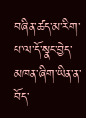བཞིན་ཚད་མ་རིག་པ་ལ་དོ་སྣང་བྱེད་མཁན་ཞིག་ཡིན་ན་བོད་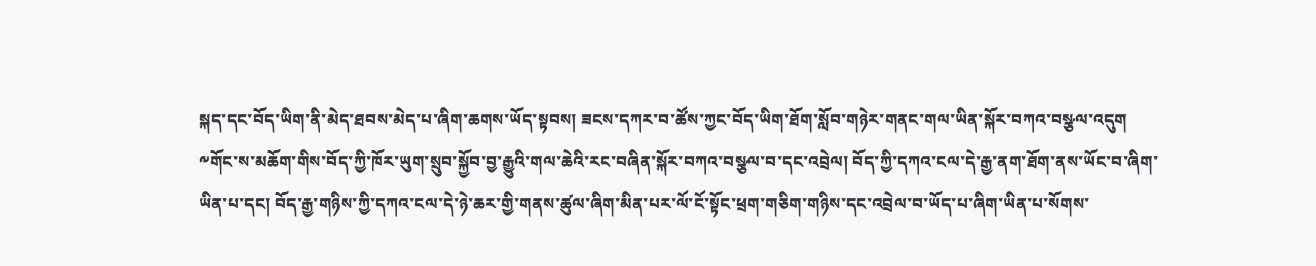སྐད་དང་བོད་ཡིག་ནི་མེད་ཐབས་མེད་པ་ཞིག་ཆགས་ཡོད་སྟབས། ཟངས་དཀར་བ་ཚོས་ཀྱང་བོད་ཡིག་ཐོག་སློབ་གཉེར་གནང་གལ་ཡིན་སྐོར་བཀའ་བསྩལ་འདུག
༸གོང་ས་མཆོག་གིས་བོད་ཀྱི་ཁོར་ཡུག་སྲུབ་སྐྱོབ་བྱ་རྒྱུའི་གལ་ཆེའི་རང་བཞིན་སྐོར་བཀའ་བསྩལ་བ་དང་འབྲེལ། བོད་ཀྱི་དཀའ་ངལ་དེ་རྒྱ་ནག་ཐོག་ནས་ཡོང་བ་ཞིག་ཡིན་པ་དང། བོད་རྒྱ་གཉིས་ཀྱི་དཀའ་ངལ་དེ་ཉེ་ཆར་གྱི་གནས་ཚུལ་ཞིག་མིན་པར་ལོ་ངོ་སྟོང་ཕྲག་གཅིག་གཉིས་དང་འབྲེལ་བ་ཡོད་པ་ཞིག་ཡིན་པ་སོགས་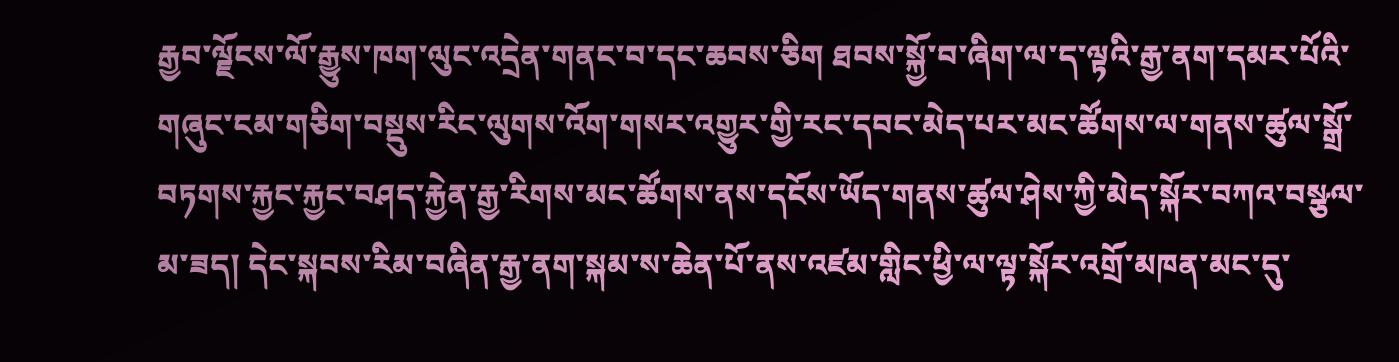རྒྱབ་ལྗོངས་ལོ་རྒྱུས་ཁག་ལུང་འདྲེན་གནང་བ་དང་ཆབས་ཅིག ཐབས་སྐྱོ་བ་ཞིག་ལ་ད་ལྟའི་རྒྱ་ནག་དམར་པོའི་གཞུང་ངམ་གཅིག་བསྡུས་རིང་ལུགས་འོག་གསར་འགྱུར་གྱི་རང་དབང་མེད་པར་མང་ཚོགས་ལ་གནས་ཚུལ་སྒྲོ་བཏགས་རྐྱང་རྐྱང་བཤད་རྐྱེན་རྒྱ་རིགས་མང་ཚོགས་ནས་དངོས་ཡོད་གནས་ཚུལ་ཤེས་ཀྱི་མེད་སྐོར་བཀའ་བསྩལ་མ་ཟད། དེང་སྐབས་རིམ་བཞིན་རྒྱ་ནག་སྐམ་ས་ཆེན་པོ་ནས་འཛམ་གླིང་ཕྱི་ལ་ལྟ་སྐོར་འགྲོ་མཁན་མང་དུ་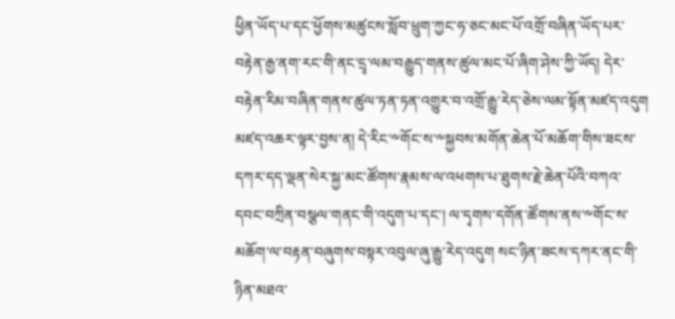ཕྱིན་ཡོད་པ་དང་ཕྱོགས་མཚུངས་སློབ་ཕྲུག་ཀྱང་ཧ་ཅང་མང་པོ་འགྲོ་བཞིན་ཡོད་པར་བརྟེན་རྒྱ་ནག་རང་གི་ནང་དྲྭ་ལམ་བརྒྱུད་གནས་ཚུལ་མང་པོ་ཞིག་ཤེས་ཀྱི་ཡོད། དེར་བརྟེན་རིམ་བཞིན་གནས་ཚུལ་ཏན་ཏན་འགྱུར་བ་འགྲོ་རྒྱུ་རེད་ཅེས་ལམ་སྟོན་མཛད་འདུག
མཛད་འཆར་ལྟར་བྱས་ན། དེ་རིང་༸གོང་ས་༸སྐྱབས་མགོན་ཆེན་པོ་མཆོག་གིས་ཟངས་དཀར་དད་ལྡན་སེར་སྐྱ་མང་ཚོགས་རྣམས་ལ་འཕགས་པ་ཐུགས་རྗེ་ཆེན་པོའི་བཀའ་དབང་བཀྲིན་བསྩལ་གནང་གི་འདུག་པ་དང་། ལ་དྭགས་དགོན་ཚོགས་ནས་༸གོང་ས་མཆོག་ལ་བརྟན་བཞུགས་བསྟར་འབུལ་ཞུ་རྒྱུ་རེད་འདུག སང་ཉིན་ཟངས་དཀར་ནང་གི་ཉིན་མཐའ་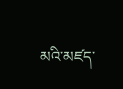མའི་མཛད་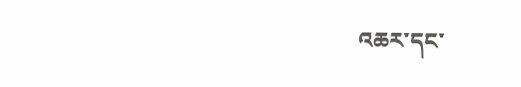འཆར་དང་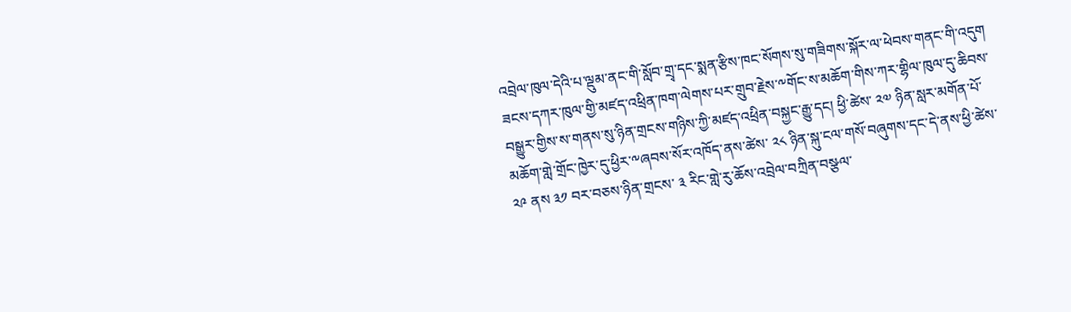འབྲེལ་ཁུལ་དེའི་པ་ལྡུམ་ནང་གི་སློབ་གྲྭ་དང་སྨན་རྩིས་ཁང་སོགས་སུ་གཟིགས་སྐོར་ལ་ཕེབས་གནང་གི་འདུག
ཟངས་དཀར་ཁུལ་གྱི་མཛད་འཕྲིན་ཁག་ལེགས་པར་གྲུབ་རྗེས་༸གོང་ས་མཆོག་གིས་ཀར་གྷིལ་ཁུལ་དུ་ཆིབས་བསྒྱུར་གྱིས་ས་གནས་སུ་ཉིན་གྲངས་གཉིས་ཀྱི་མཛད་འཕྲིན་བསྐྱང་རྒྱུ་དང། ཕྱི་ཚེས་ ༢༧ ཉིན་སླར་མགོན་པོ་མཆོག་གླེ་གྲོང་ཁྱེར་དུ་ཕྱིར་༸ཞབས་སོར་འཁོད་ནས་ཚེས་ ༢༨ ཉིན་སྐུ་ངལ་གསོ་བཞུགས་དང་དེ་ནས་ཕྱི་ཚེས་ ༢༩ ནས ༣༡ བར་བཅས་ཉིན་གྲངས་ ༣ རིང་གླེ་རུ་ཆོས་འབྲེལ་བཀྲིན་བསྩལ་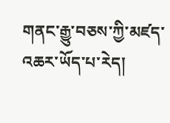གནང་རྒྱུ་བཅས་ཀྱི་མཛད་འཆར་ཡོད་པ་རེད།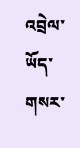འབྲེལ་ཡོད་གསར་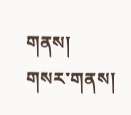གནས།
གསར་གནས།